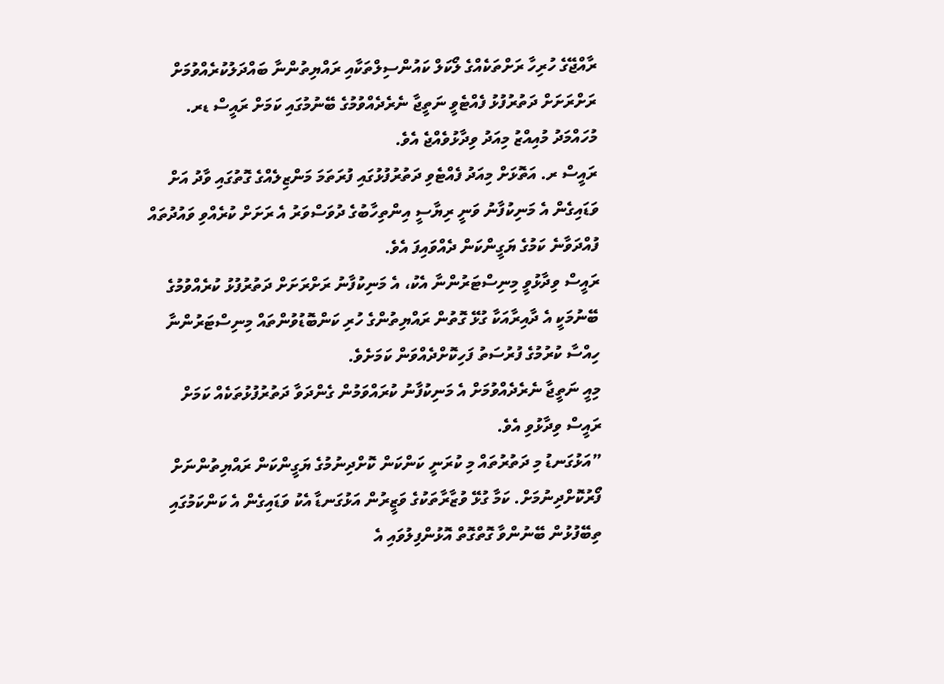ރާއްޖޭގެ ހުރިހާ ރަށްތަކެއްގެ ލޯކަލް ކައުންސިލްތަކާއި ރައްޔިތުންނާ ބައްދަލުކުރެއްވުމަށް ރަށްރަށަށް ދަތުރުފުޅު ފެއްޓެވީ ނަތީޖާ ނެރެދެއްވުމުގެ ބޭނުމުގައި ކަމަށް ރައީސް ޑރ. މުހައްމަދު މުއިއްޒު މިއަދު ވިދާޅުވެއްޖެ އެވެ.
ރައީސް ރ. އަތޮޅަށް މިއަދު ފެއްޓެވި ދަތުރުފުޅުގައި ފުރަތަމަ މަންޒިލެއްގެ ގޮތުގައި ވާދު އަށް ވަޑައިގެން އެ މަނިކުފާނު ވަނީ ރިޔާސީ އިންތިހާބުގެ ދުވަސްވަރު އެ ރަށަށް ކުރެއްވި ވައުދުތައް ފުއްދަވާނެ ކަމުގެ ޔަގީންކަން ދެއްވައިފަ އެވެ.
ރައީސް ވިދާޅުވީ މިނިސްޓަރުންނާ އެކު، އެ މަނިކުފާނު ރަށްރަށަށް ދަތުރުފުޅު ކުރެއްވުމުގެ ބޭނުމަކީ އެ ދާއިރާއަކާ ގުޅޭ ގޮތުން ރައްޔިތުންގެ ހުރި ކަންބޮޑުވުންތައް މިނިސްޓަރުންނާ ހިއްސާ ކުރުމުގެ ފުރުސަތު ފަހިކޮށްދެއްވަން ކަމަށެވެ.
މިއީ ނަތީޖާ ނެރެދެއްވުމަށް އެ މަނިކުފާނު ކުރައްވަމުން ގެންދަވާ ދަތުރުފުޅުތަކެއް ކަމަށް ރައީސް ވިދާޅުވި އެވެ.
”އަޅުގަނޑު މި ދަތުރުތައް މި ކުރަނީ ކަންކަން ކޮށްދިނުމުގެ ޔަގީންކަން ރައްޔިތުންނަށް ފޯރުކޮށްދިނުމަށް. ކަމާ ގުޅޭ ވުޒާރާތަކުގެ ވަޒީރުން އަޅުގަނޑާ އެކު ވަޑައިގެން އެ ކަންކަމުގައި ތިބޭފުޅުން ބޭނުންވާ ގޮތްގޮތް އޮޅުންފިލުވައި އެ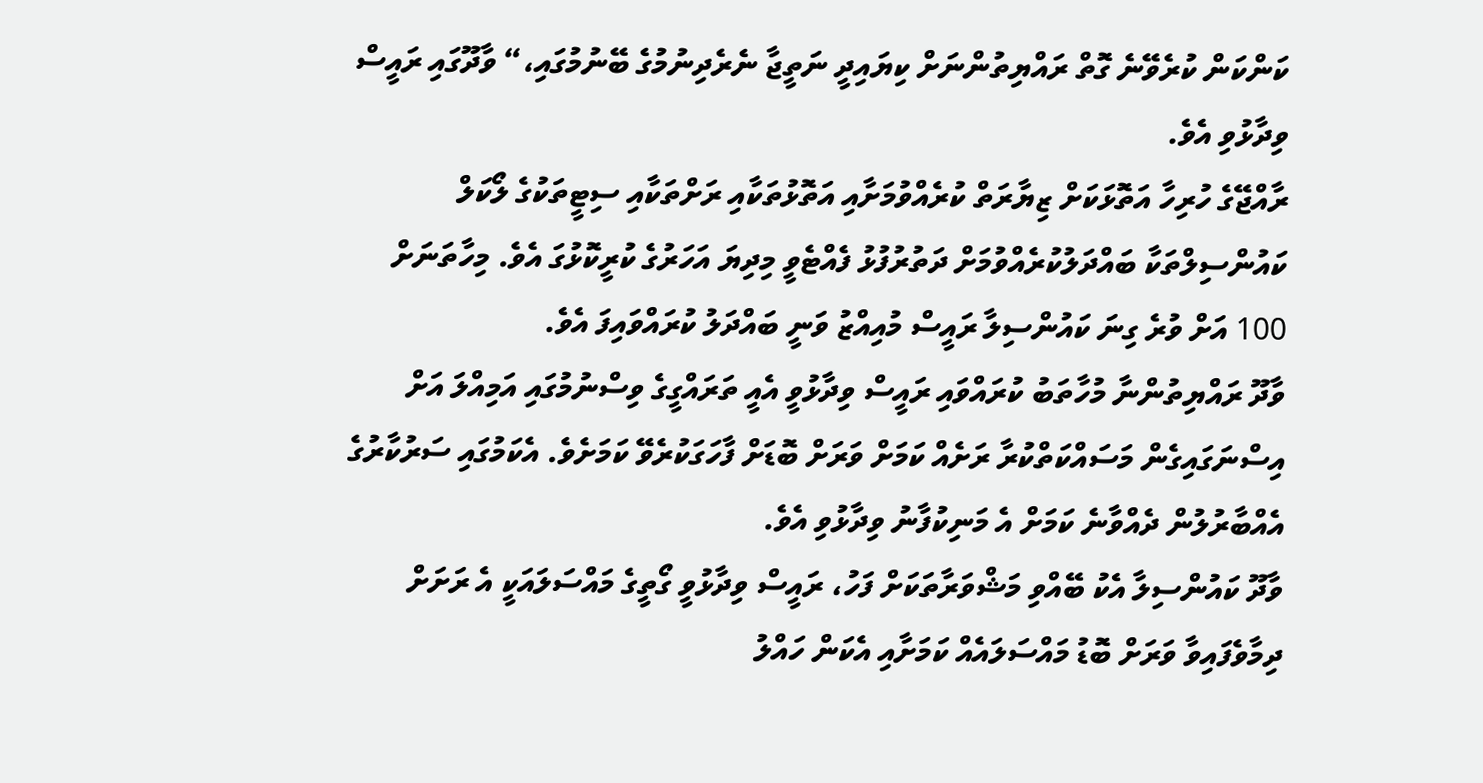ކަންކަން ކުރެވޭނެ ގޮތް ރައްޔިތުންނަށް ކިޔައިދީ ނަތީޖާ ނެރެދިނުމުގެ ބޭނުމުގައި،“ ވާދޫގައި ރައީސް ވިދާޅުވި އެވެ.
ރާއްޖޭގެ ހުރިހާ އަތޮޅަކަށް ޒިޔާރަތް ކުރެއްވުމަށާއި އަތޮޅުތަކާއި ރަށްތަކާއި ސިޓީތަކުގެ ލޯކަލް ކައުންސިލްތަކާ ބައްދަލުކުރެއްވުމަށް ދަތުރުފުޅު ފެއްޓެވީ މިދިޔަ އަހަރުގެ ކުރީކޮޅުގަ އެވެ. މިހާތަނަށް 100 އަށް ވުރެ ގިނަ ކައުންސިލާ ރައީސް މުއިއްޒު ވަނީ ބައްދަލު ކުރައްވައިފަ އެވެ.
ވާދޫ ރައްޔިތުންނާ މުހާތަބު ކުރައްވައި ރައީސް ވިދާޅުވީ އެއީ ތަރައްގީގެ ވިސްނުމުގައި އަމިއްލަ އަށް އިސްނަގައިގެން މަސައްކަތްކުރާ ރަށެއް ކަމަށް ވަރަށް ބޮޑަށް ފާހަގަކުރެވޭ ކަމަށެވެ. އެކަމުގައި ސަރުކާރުގެ އެއްބާރުލުން ދެއްވާނެ ކަމަށް އެ މަނިކުފާނު ވިދާޅުވި އެވެ.
ވާދޫ ކައުންސިލާ އެކު ބޭއްވި މަޝްވަރާތަކަށް ފަހު، ރައީސް ވިދާޅުވީ ގޯތީގެ މައްސަލައަކީ އެ ރަށަށް ދިމާވެފައިވާ ވަރަށް ބޮޑު މައްސަލައެއް ކަމަށާއި އެކަން ހައްލު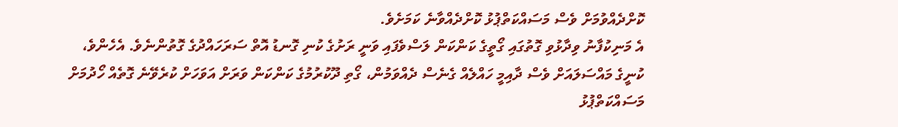ކޮށްދެއްވުމަށް ވެސް މަސައްކަތްޕުޅު ކޮށްދެއްވާނެ ކަމަށެވެ.
އެ މަނިކުފާނު ވިދާޅުވި ގޮތުގައި ގޯތީގެ ކަންކަން ލަސްވެފައި ވަނީ ރަށުގެ ކުނި ގޮނޑު އޮތް ސަރަހައްދުގެ ގޮތުންނެވެ. އެހެންވެ، ކުނީގެ މައްސަލައަށް ވެސް ދާއިމީ ހައްލެއް ގެނެސް ދެއްވަމުން، ގޯތި ދޫކުރުމުގެ ކަންކަން ވަރަށް އަވަހަށް ކުރެވޭނެ ގޮތެއް ހޯދުމަށް މަސައްކަތްޕުޅު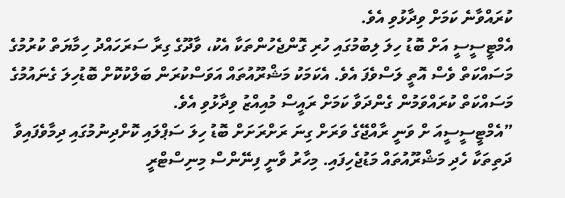ކުރައްވާނެ ކަމަށް ވިދާޅުވި އެވެ.
އެމްޓީސީސީ އަށް ބޮޑު ހިލަ ލިބުމުގައި ހުރި ގޮންޖެހުންތަކާ އެކު، ވާދޫގެ ގިރާ ސަރަހައްދު ހިމާޔަތް ކުރުމުގެ މަސައްކަތް ވެސް އޮތީ ލަސްވެފަ އެވެ. އެކަމަކު މަޝްރޫއުތައް އަވަސްކުރަން ބަލްކުކޮށް ބޮޑުހިލަ ގެނައުމުގެ މަސައްކަތް ކުރައްވަމުން ގެންދަވާ ކަމަށް ރައީސް މުއިއްޒު ވިދާޅުވި އެވެ.
”އެމްޓީސީސީއަ ށް ވަނީ ރާއްޖޭގެ ވަރަށް ގިނަ ރަށްރަށަށް ބޮޑު ހިލަ ސަޕްލައި ކޮށްދިނުމުގައި ދިމާވެފައިވާ ދަތިތަކާ ހެދި މަޝްރޫއުތައް މަޑުޖެހިފައި. މިހާރު ވާނީ ފިނޭންސް މިނިސްޓްރީ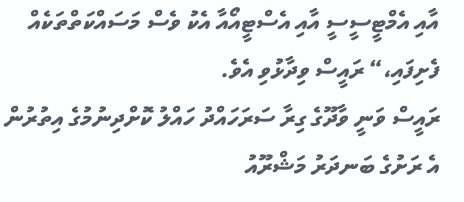އާއި އެމްޓީސީސީ އާއި އެސްޓީއޯއާ އެކު ވެސް މަސައްކަތްތަކެއް ފެށިފައި،“ ރައީސް ވިދާޅުވި އެވެ.
ރައީސް ވަނީ ވާދޫގެ ގިރާ ސަރަހައްދު ހައްލު ކޮށްދިނުމުގެ އިތުރުން އެ ރަށުގެ ބަނދަރު މަޝްރޫއު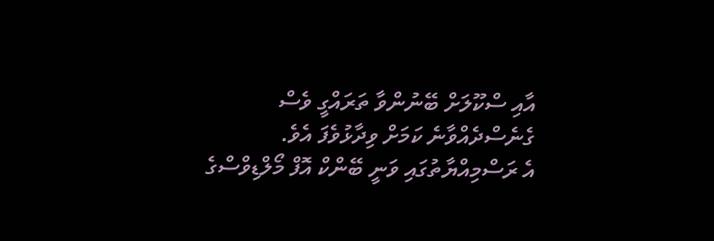އާއި ސްކޫލަށް ބޭނުންވާ ތަރައްގީ ވެސް ގެނެސްދެއްވާނެ ކަމަށް ވިދާޅުވެފަ އެވެ.
އެ ރަސްމިއްޔާތުގައި ވަނީ ބޭންކް އޮފް މޯލްޑިވްސްގެ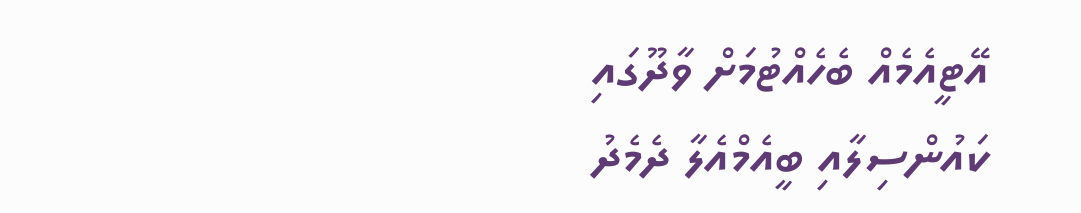އޭޓީއެމެއް ބެހެއްޓުމަށް ވާދޫގައި ކައުންސިލާއި ބީއެމްއެލާ ދެމެދު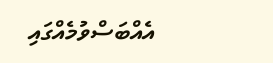އެއްބަސްވުމެއްގައި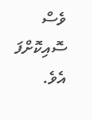ވެސް ސޮއިކޮށްފަ އެވެ.